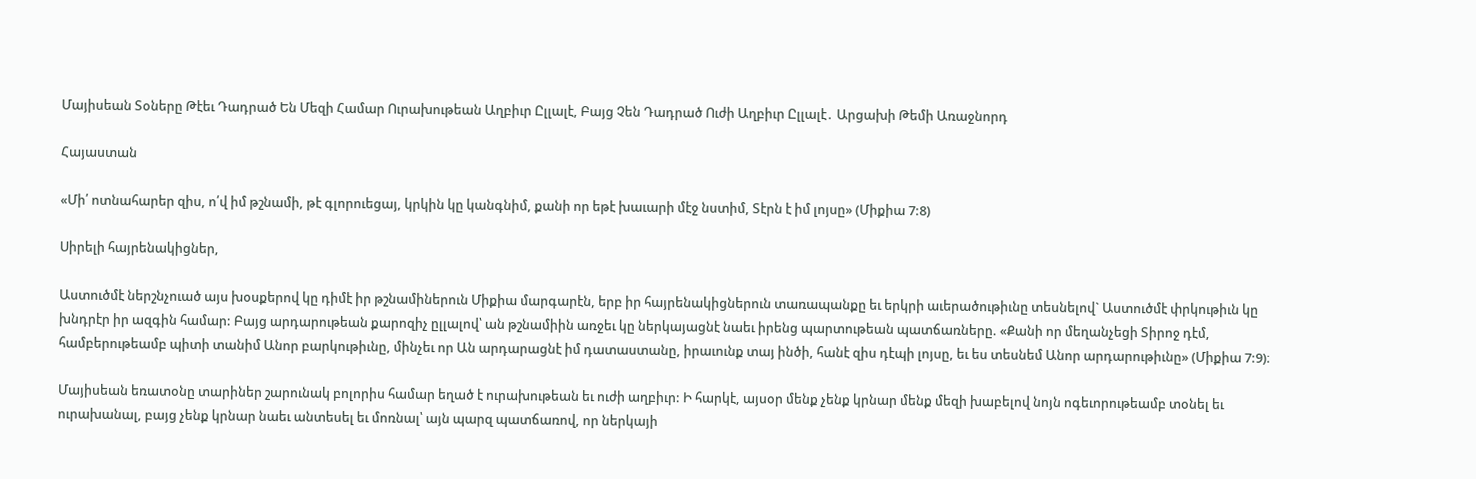Մայիսեան Տօները Թէեւ Դադրած Են Մեզի Համար Ուրախութեան Աղբիւր Ըլլալէ, Բայց Չեն Դադրած Ուժի Աղբիւր Ըլլալէ․ Արցախի Թեմի Առաջնորդ

Հայաստան

«Մի՛ ոտնահարեր զիս, ո՛վ իմ թշնամի, թէ գլորուեցայ, կրկին կը կանգնիմ, քանի որ եթէ խաւարի մէջ նստիմ, Տէրն է իմ լոյսը» (Միքիա 7:8)

Սիրելի հայրենակիցներ,

Աստուծմէ ներշնչուած այս խօսքերով կը դիմէ իր թշնամիներուն Միքիա մարգարէն, երբ իր հայրենակիցներուն տառապանքը եւ երկրի աւերածութիւնը տեսնելով` Աստուծմէ փրկութիւն կը խնդրէր իր ազգին համար: Բայց արդարութեան քարոզիչ ըլլալով՝ ան թշնամիին առջեւ կը ներկայացնէ նաեւ իրենց պարտութեան պատճառները. «Քանի որ մեղանչեցի Տիրոջ դէմ, համբերութեամբ պիտի տանիմ Անոր բարկութիւնը, մինչեւ որ Ան արդարացնէ իմ դատաստանը, իրաւունք տայ ինծի, հանէ զիս դէպի լոյսը, եւ ես տեսնեմ Անոր արդարութիւնը» (Միքիա 7:9)։

Մայիսեան եռատօնը տարիներ շարունակ բոլորիս համար եղած է ուրախութեան եւ ուժի աղբիւր: Ի հարկէ, այսօր մենք չենք կրնար մենք մեզի խաբելով նոյն ոգեւորութեամբ տօնել եւ ուրախանալ, բայց չենք կրնար նաեւ անտեսել եւ մոռնալ՝ այն պարզ պատճառով, որ ներկայի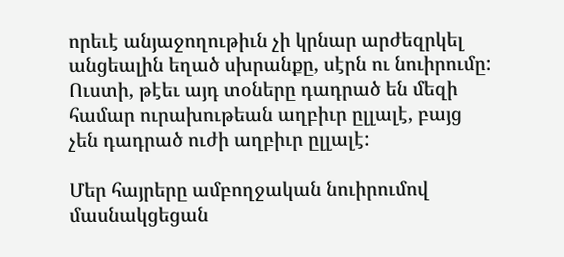որեւէ անյաջողութիւն չի կրնար արժեզրկել անցեալին եղած սխրանքը, սէրն ու նուիրումը: Ուստի, թէեւ այդ տօները դադրած են մեզի համար ուրախութեան աղբիւր ըլլալէ, բայց չեն դադրած ուժի աղբիւր ըլլալէ:

Մեր հայրերը ամբողջական նուիրումով մասնակցեցան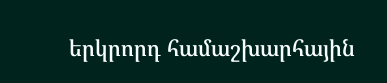երկրորդ համաշխարհային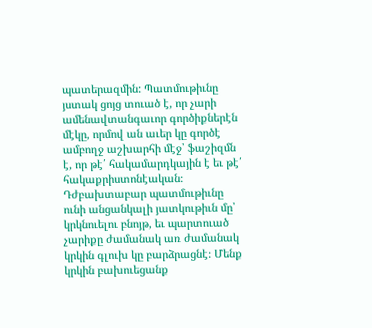պատերազմին: Պատմութիւնը յստակ ցոյց տուած է, որ չարի ամենավտանգաւոր գործիքներէն մէկը, որմով ան աւեր կը գործէ ամբողջ աշխարհի մէջ՝ ֆաշիզմն է, որ թէ՛ հակամարդկային է եւ թէ՛ հակաքրիստոնէական։ Դժբախտաբար պատմութիւնը ունի անցանկալի յատկութիւն մը՝ կրկնուելու բնոյթ, եւ պարտուած չարիքը ժամանակ առ ժամանակ կրկին գլուխ կը բարձրացնէ։ Մենք կրկին բախուեցանք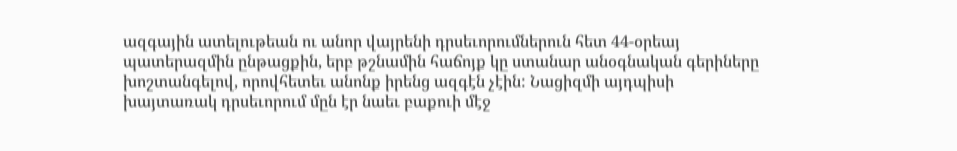ազգային ատելութեան ու անոր վայրենի դրսեւորումներուն հետ 44-օրեայ պատերազմին ընթացքին, երբ թշնամին հաճոյք կը ստանար անօգնական գերիները խոշտանգելով, որովհետեւ անոնք իրենց ազգէն չէին: Նացիզմի այդպիսի խայտառակ դրսեւորում մըն էր նաեւ բաքուի մէջ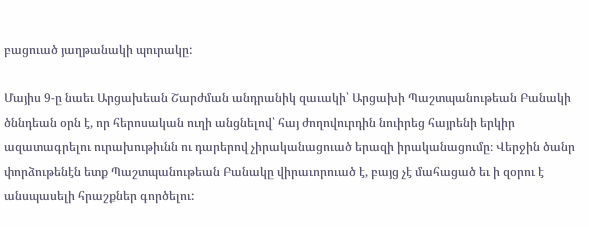բացուած յաղթանակի պուրակը:

Մայիս 9-ը նաեւ Արցախեան Շարժման անդրանիկ զաւակի՝ Արցախի Պաշտպանութեան Բանակի ծննդեան օրն է, որ հերոսական ուղի անցնելով՝ հայ ժողովուրդին նուիրեց հայրենի երկիր ազատագրելու ուրախութիւնն ու դարերով չիրականացուած երազի իրականացումը։ Վերջին ծանր փորձութենէն ետք Պաշտպանութեան Բանակը վիրաւորուած է, բայց չէ մահացած եւ ի զօրու է անսպասելի հրաշքներ գործելու: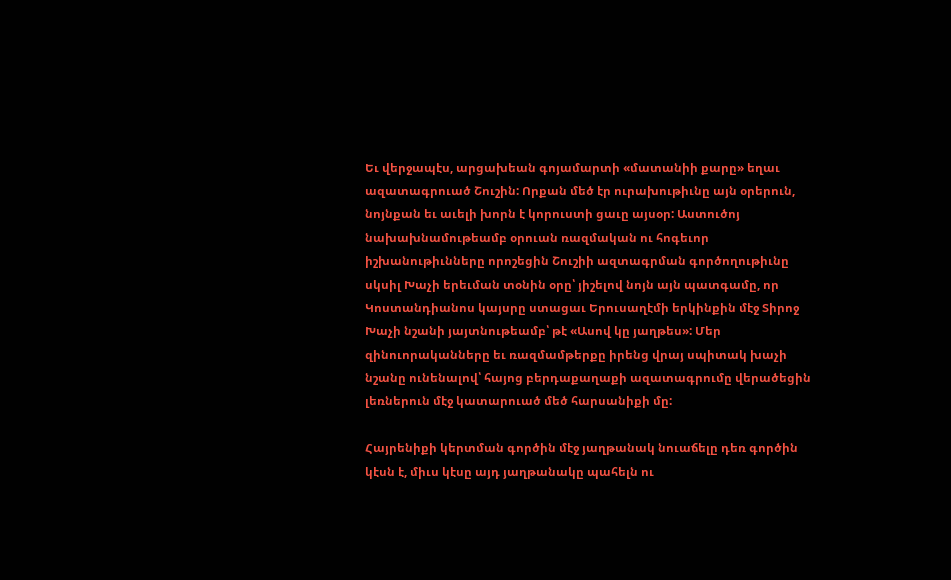Եւ վերջապէս, արցախեան գոյամարտի «մատանիի քարը» եղաւ ազատագրուած Շուշին: Որքան մեծ էր ուրախութիւնը այն օրերուն, նոյնքան եւ աւելի խորն է կորուստի ցաւը այսօր: Աստուծոյ նախախնամութեամբ օրուան ռազմական ու հոգեւոր իշխանութիւնները որոշեցին Շուշիի ազտագրման գործողութիւնը սկսիլ Խաչի երեւման տօնին օրը՝ յիշելով նոյն այն պատգամը, որ Կոստանդիանոս կայսրը ստացաւ Երուսաղէմի երկինքին մէջ Տիրոջ Խաչի նշանի յայտնութեամբ՝ թէ «Ասով կը յաղթես»: Մեր զինուորականները եւ ռազմամթերքը իրենց վրայ սպիտակ խաչի նշանը ունենալով՝ հայոց բերդաքաղաքի ազատագրումը վերածեցին լեռներուն մէջ կատարուած մեծ հարսանիքի մը:

Հայրենիքի կերտման գործին մէջ յաղթանակ նուաճելը դեռ գործին կէսն է, միւս կէսը այդ յաղթանակը պահելն ու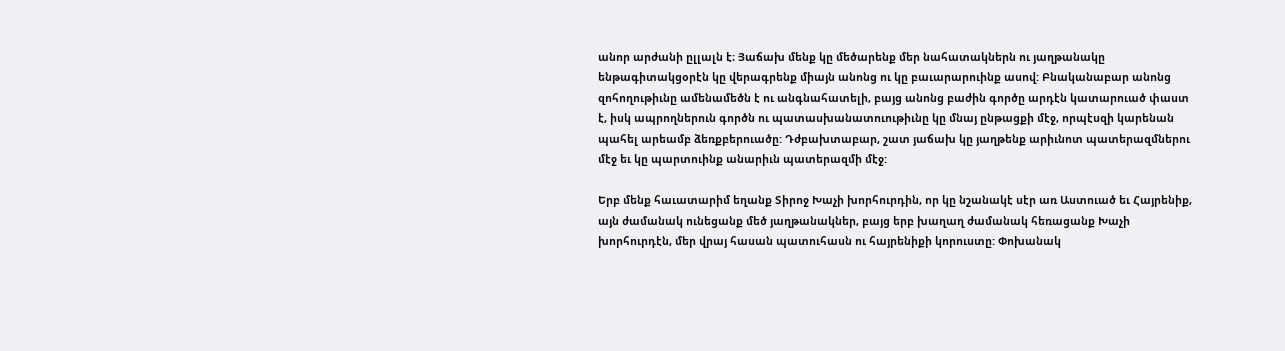անոր արժանի ըլլալն է։ Յաճախ մենք կը մեծարենք մեր նահատակներն ու յաղթանակը ենթագիտակցօրէն կը վերագրենք միայն անոնց ու կը բաւարարուինք ասով: Բնականաբար անոնց զոհողութիւնը ամենամեծն է ու անգնահատելի, բայց անոնց բաժին գործը արդէն կատարուած փաստ է, իսկ ապրողներուն գործն ու պատասխանատուութիւնը կը մնայ ընթացքի մէջ, որպէսզի կարենան պահել արեամբ ձեռքբերուածը: Դժբախտաբար, շատ յաճախ կը յաղթենք արիւնոտ պատերազմներու մէջ եւ կը պարտուինք անարիւն պատերազմի մէջ:

Երբ մենք հաւատարիմ եղանք Տիրոջ Խաչի խորհուրդին, որ կը նշանակէ սէր առ Աստուած եւ Հայրենիք, այն ժամանակ ունեցանք մեծ յաղթանակներ, բայց երբ խաղաղ ժամանակ հեռացանք Խաչի խորհուրդէն, մեր վրայ հասան պատուհասն ու հայրենիքի կորուստը: Փոխանակ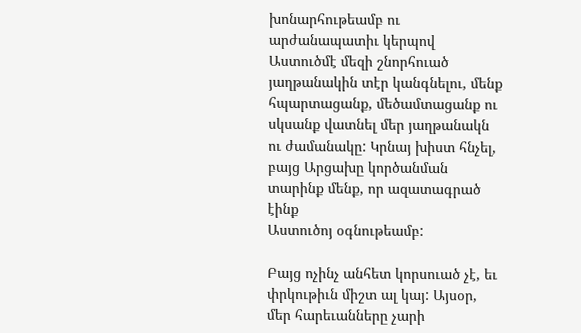խոնարհութեամբ ու արժանապատիւ կերպով Աստուծմէ մեզի շնորհուած յաղթանակին տէր կանգնելու, մենք հպարտացանք, մեծամտացանք ու սկսանք վատնել մեր յաղթանակն ու ժամանակը: Կրնայ խիստ հնչել, բայց Արցախը կործանման տարինք մենք, որ ազատագրած էինք
Աստուծոյ օգնութեամբ:

Բայց ոչինչ անհետ կորսուած չէ, եւ փրկութիւն միշտ ալ կայ: Այսօր, մեր հարեւանները չարի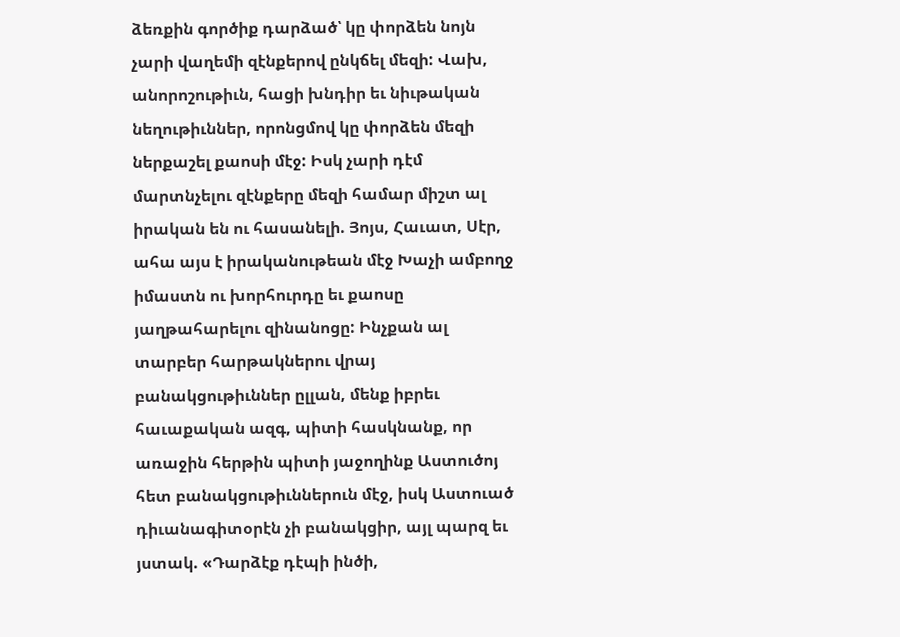ձեռքին գործիք դարձած՝ կը փորձեն նոյն չարի վաղեմի զէնքերով ընկճել մեզի: Վախ, անորոշութիւն, հացի խնդիր եւ նիւթական նեղութիւններ, որոնցմով կը փորձեն մեզի ներքաշել քաոսի մէջ: Իսկ չարի դէմ մարտնչելու զէնքերը մեզի համար միշտ ալ իրական են ու հասանելի. Յոյս, Հաւատ, Սէր, ահա այս է իրականութեան մէջ Խաչի ամբողջ իմաստն ու խորհուրդը եւ քաոսը յաղթահարելու զինանոցը: Ինչքան ալ տարբեր հարթակներու վրայ բանակցութիւններ ըլլան, մենք իբրեւ հաւաքական ազգ, պիտի հասկնանք, որ առաջին հերթին պիտի յաջողինք Աստուծոյ հետ բանակցութիւններուն մէջ, իսկ Աստուած դիւանագիտօրէն չի բանակցիր, այլ պարզ եւ յստակ. «Դարձէք դէպի ինծի,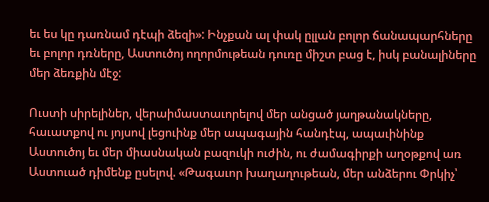եւ ես կը դառնամ դէպի ձեզի»: Ինչքան ալ փակ ըլլան բոլոր ճանապարհները եւ բոլոր դռները, Աստուծոյ ողորմութեան դուռը միշտ բաց է, իսկ բանալիները մեր ձեռքին մէջ:

Ուստի սիրելիներ, վերաիմաստաւորելով մեր անցած յաղթանակները, հաւատքով ու յոյսով լեցուինք մեր ապագային հանդէպ, ապաւինինք Աստուծոյ եւ մեր միասնական բազուկի ուժին, ու ժամագիրքի աղօթքով առ Աստուած դիմենք ըսելով. «Թագաւոր խաղաղութեան, մեր անձերու Փրկիչ՝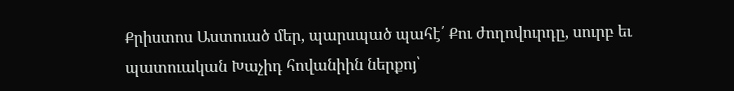Քրիստոս Աստուած մեր, պարսպած պահէ՛ Քու ժողովուրդը, սուրբ եւ պատուական Խաչիդ հովանիին ներքոյ՝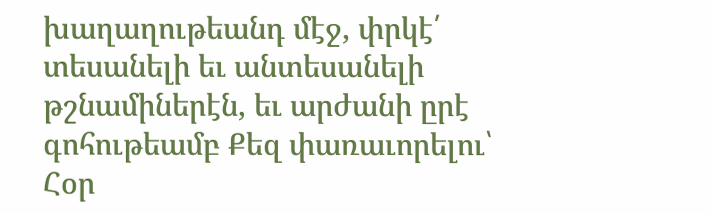խաղաղութեանդ մէջ, փրկէ՛ տեսանելի եւ անտեսանելի թշնամիներէն, եւ արժանի ըրէ գոհութեամբ Քեզ փառաւորելու՝ Հօր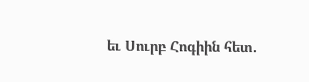եւ Սուրբ Հոգիին հետ.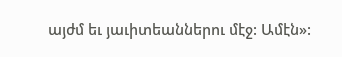այժմ եւ յաւիտեաններու մէջ: Ամէն»: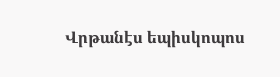Վրթանէս եպիսկոպոս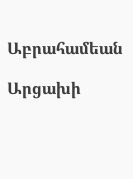Աբրահամեան

Արցախի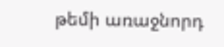թեմի առաջնորդ